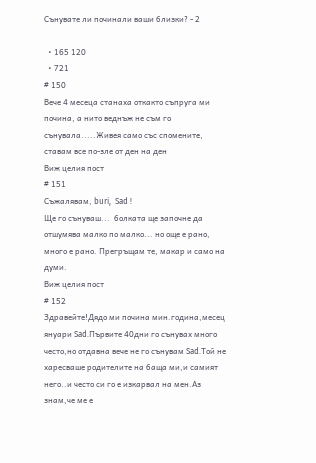Сънувате ли починали ваши близки? - 2

  • 165 120
  • 721
# 150
Вече 4 месеца станаха откакто съпруга ми почина, а нито веднъж не съм го сънувала.....Живея само със спомените, ставам все по-зле от ден на ден
Виж целия пост
# 151
Съжалявам, buri,  Sad !
Ще го сънуваш...  болката ще започне да отшумява малко по малко... но още е рано, много е рано. Прегръщам те, макар и само на думи.
Виж целия пост
# 152
Здравейте!Дядо ми почина мин.година,месец януари Sad.Първите 40дни го сънувах много често,но отдавна вече не го сънувам Sad.Той не харесваше родителите на баща ми,и самият него..и честo си го е изкарвал на мен.Аз знам,че ме е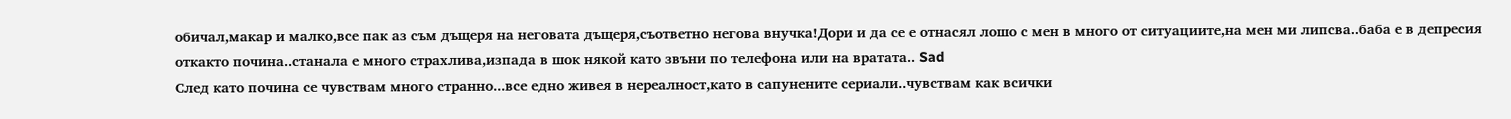обичал,макар и малко,все пак аз съм дъщеря на неговата дъщеря,съответно негова внучка!Дори и да се е отнасял лошо с мен в много от ситуациите,на мен ми липсва..баба е в депресия откакто почина..станала е много страхлива,изпада в шок някой като звъни по телефона или на вратата.. Sad
След като почина се чувствам много странно...все едно живея в нереалност,като в сапунените сериали..чувствам как всички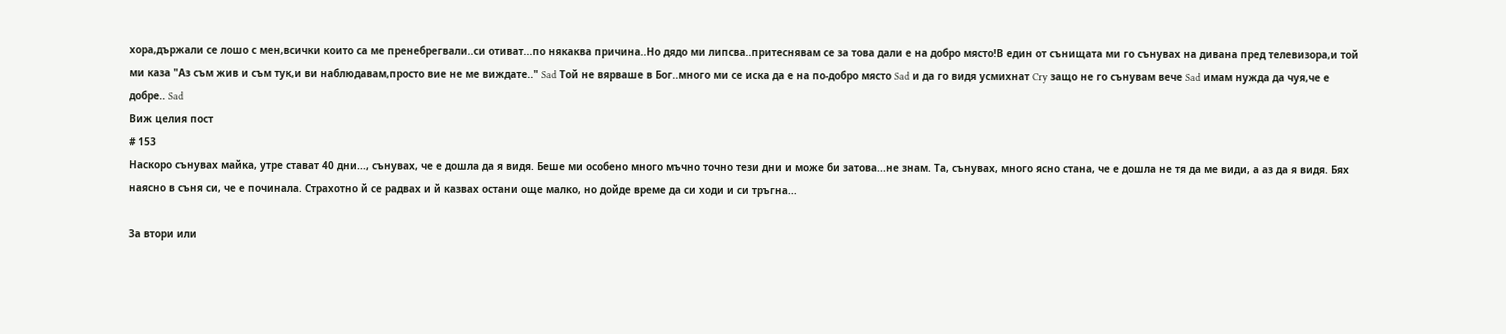хора,държали се лошо с мен,всички които са ме пренебрегвали..си отиват...по някаква причина..Но дядо ми липсва..притеснявам се за това дали е на добро място!В един от сънищата ми го сънувах на дивана пред телевизора,и той ми каза "Аз съм жив и съм тук,и ви наблюдавам,просто вие не ме виждате.." Sad Той не вярваше в Бог..много ми се иска да е на по-добро място Sad и да го видя усмихнат Cry защо не го сънувам вече Sad имам нужда да чуя,че е добре.. Sad
Виж целия пост
# 153
Наскоро сънувах майка, утре стават 40 дни..., сънувах, че е дошла да я видя. Беше ми особено много мъчно точно тези дни и може би затова...не знам. Та, сънувах, много ясно стана, че е дошла не тя да ме види, а аз да я видя. Бях наясно в съня си, че е починала. Страхотно й се радвах и й казвах остани още малко, но дойде време да си ходи и си тръгна...

За втори или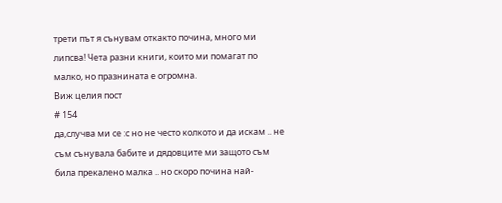трети път я сънувам откакто почина, много ми липсва! Чета разни книги, които ми помагат по малко, но празнината е огромна.
Виж целия пост
# 154
да,случва ми се :с но не често колкото и да искам .. не съм сънувала бабите и дядовците ми защото съм била прекалено малка .. но скоро почина най-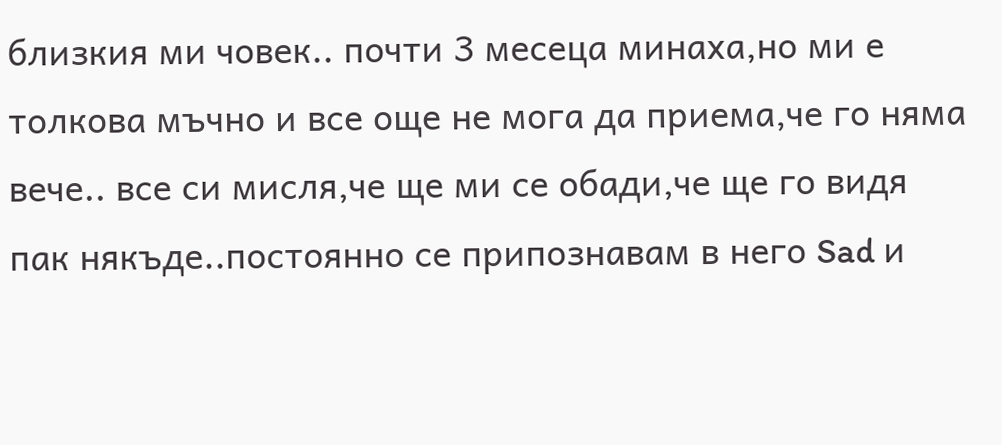близкия ми човек.. почти 3 месеца минаха,но ми е толкова мъчно и все още не мога да приема,че го няма вече.. все си мисля,че ще ми се обади,че ще го видя пак някъде..постоянно се припознавам в него Sad и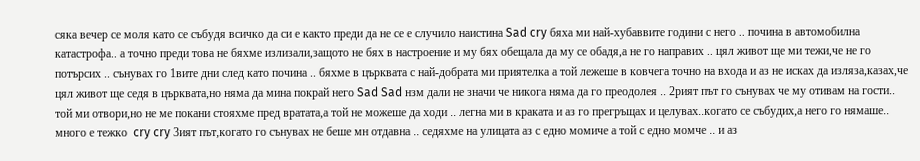сяка вечер се моля като се събудя всичко да си е както преди да не се е случило наистина Sad cry бяха ми най-хубаввите години с него .. почина в автомобилна катастрофа.. а точно преди това не бяхме излизали,защото не бях в настроение и му бях обещала да му се обадя,а не го направих .. цял живот ще ми тежи,че не го потърсих .. сънувах го 1вите дни след като почина .. бяхме в църквата с най-добрата ми приятелка а той лежеше в ковчега точно на входа и аз не исках да изляза,казах,че цял живот ще седя в църквата,но няма да мина покрай него Sad Sad нзм дали не значи че никога няма да го преодолея .. 2рият път го сънувах че му отивам на гости.. той ми отвори,но не ме покани стояхме пред вратата,а той не можеше да ходи .. легна ми в краката и аз го прегръщах и целувах..когато се събудих,а него го нямаше..  много е тежко  cry cry 3ият път,когато го сънувах не беше мн отдавна .. седяхме на улицата аз с едно момиче а той с едно момче .. и аз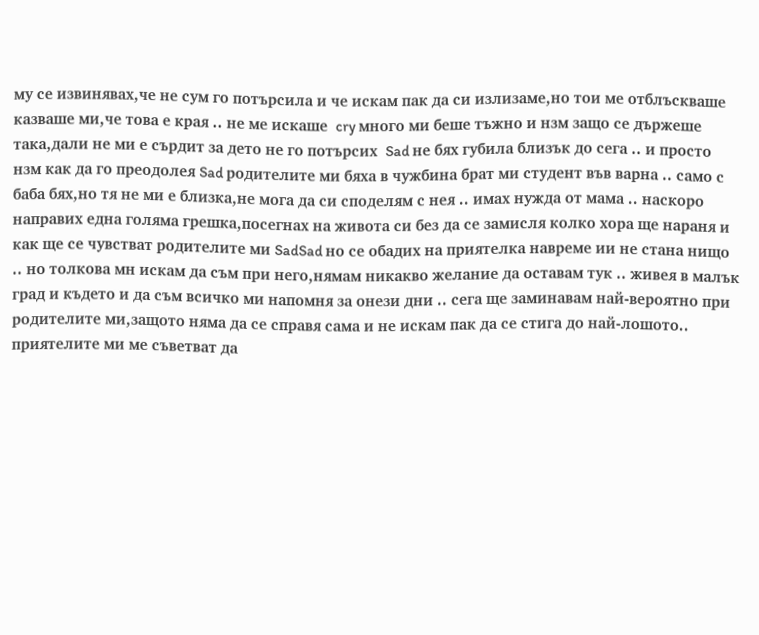му се извинявах,че не сум го потърсила и че искам пак да си излизаме,но тои ме отблъскваше казваше ми,че това е края .. не ме искаше  cry много ми беше тъжно и нзм защо се държеше така,дали не ми е сърдит за дето не го потърсих  Sad не бях губила близък до сега .. и просто нзм как да го преодолея Sad родителите ми бяха в чужбина брат ми студент във варна .. само с баба бях,но тя не ми е близка,не мога да си споделям с нея .. имах нужда от мама .. наскоро направих една голяма грешка,посегнах на живота си без да се замисля колко хора ще нараня и как ще се чувстват родителите ми SadSad но се обадих на приятелка навреме ии не стана нищо .. но толкова мн искам да съм при него,нямам никакво желание да оставам тук .. живея в малък град и където и да съм всичко ми напомня за онези дни .. сега ще заминавам най-вероятно при родителите ми,защото няма да се справя сама и не искам пак да се стига до най-лошото.. приятелите ми ме съветват да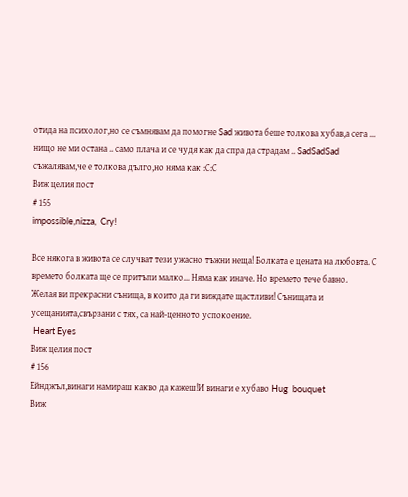отида на психолог,но се съмнявам да помогне Sad живота беше толкова хубав,а сега ... нищо не ми остана .. само плача и се чудя как да спра да страдам .. SadSadSad съжалявам,че е толкова дълго,но няма как :С:С
Виж целия пост
# 155
impossible,nizza,  Cry!

Все някога в живота се случват тези ужасно тъжни неща! Болката е цената на любовта. С времето болката ще се притъпи малко... Няма как иначе. Но времето тече бавно.
Желая ви прекрасни сънища, в които да ги виждате щастливи! Сънищата и усещанията,свързани с тях, са най-ценното успокоение.
 Heart Eyes
Виж целия пост
# 156
Ейнджъл,винаги намираш какво да кажеш!И винаги е хубаво Hug  bouquet
Виж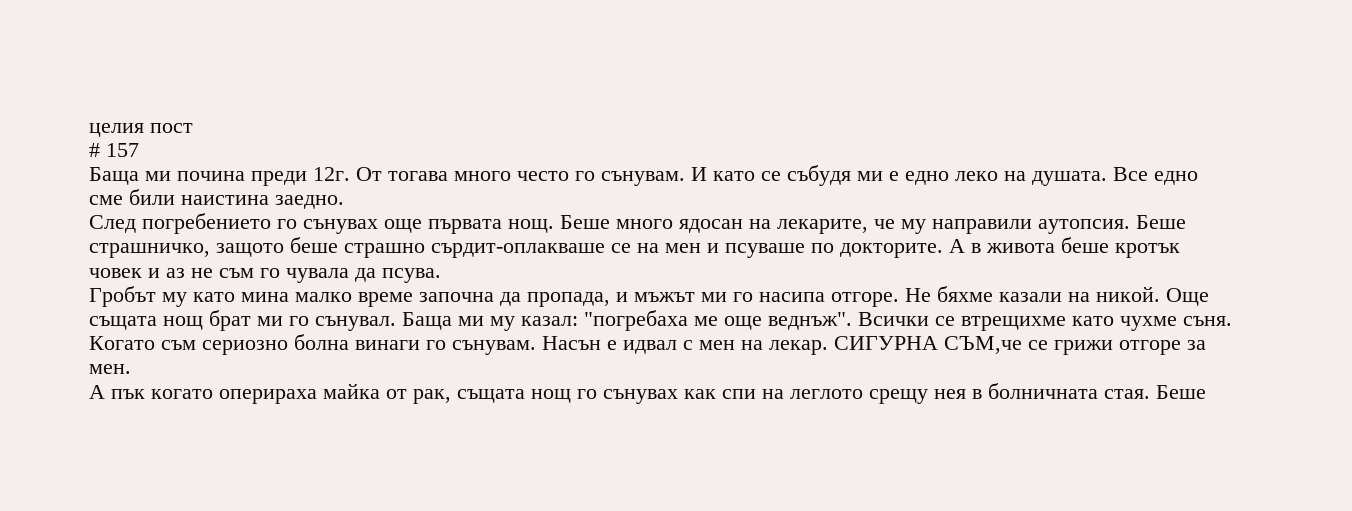целия пост
# 157
Баща ми почина преди 12г. От тогава много често го сънувам. И като се събудя ми е едно леко на душата. Все едно сме били наистина заедно.
След погребението го сънувах още първата нощ. Беше много ядосан на лекарите, че му направили аутопсия. Беше страшничко, защото беше страшно сърдит-оплакваше се на мен и псуваше по докторите. А в живота беше кротък човек и аз не съм го чувала да псува.
Гробът му като мина малко време започна да пропада, и мъжът ми го насипа отгоре. Не бяхме казали на никой. Още същата нощ брат ми го сънувал. Баща ми му казал: "погребаха ме още веднъж". Всички се втрещихме като чухме съня.
Когато съм сериозно болна винаги го сънувам. Насън е идвал с мен на лекар. СИГУРНА СЪМ,че се грижи отгоре за мен.
А пък когато оперираха майка от рак, същата нощ го сънувах как спи на леглото срещу нея в болничната стая. Беше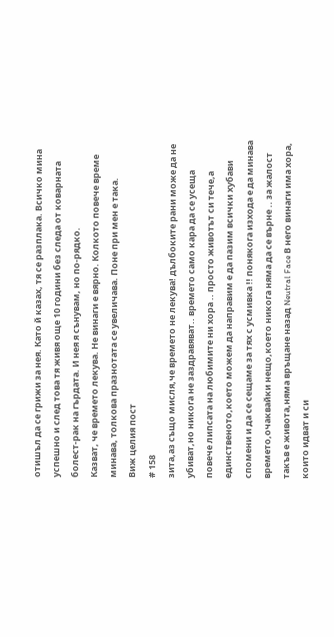отишъл да се грижи за нея. Като й казах, тя се разплака. Всичко мина успешно и след това тя живя още 10 години без следа от коварната болест-рак на гърдата. И нея я сънувам, но по-рядко.
Казват, че времето лекува. Не винаги е вярно. Колкото повече време минава, толкова празнотата се увеличава. Поне при мен е така.
Виж целия пост
# 158
зита,аз също мисля,че времето не лекува! дълбоките рани може да не убиват,но никога не заздравяват.. времето само кара да се усеща повече липсата на любимите ни хора .. просто животът си тече,а единственото,което можем да направим е да пазим всички хубави спомени и да се сещаме за тях с усмивка !! понякога изхода е да минава времето,очаквайки нещо,което никога няма да се върне .. за жалост такъв е живота,няма връщане назад Neutral Face В него винаги има хора, които идват и си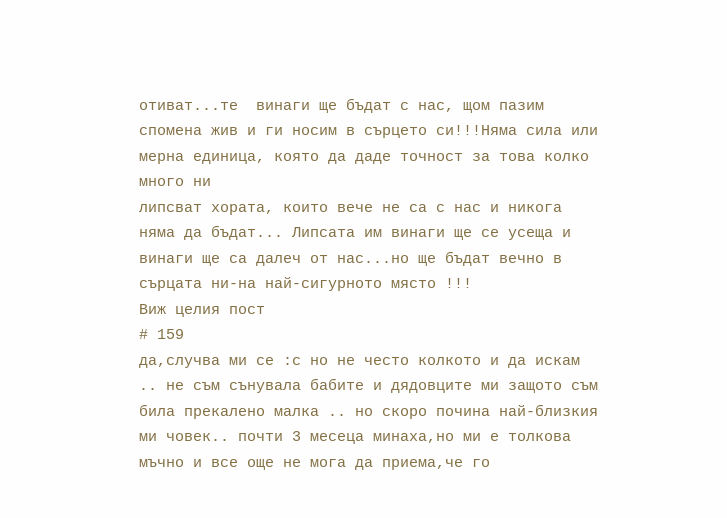отиват...те  винаги ще бъдат с нас, щом пазим спомена жив и ги носим в сърцето си!!!Няма сила или мерна единица, която да даде точност за това колко много ни
липсват хората, които вече не са с нас и никога няма да бъдат... Липсата им винаги ще се усеща и винаги ще са далеч от нас...но ще бъдат вечно в сърцата ни-на най-сигурното място !!!
Виж целия пост
# 159
да,случва ми се :с но не често колкото и да искам .. не съм сънувала бабите и дядовците ми защото съм била прекалено малка .. но скоро почина най-близкия ми човек.. почти 3 месеца минаха,но ми е толкова мъчно и все още не мога да приема,че го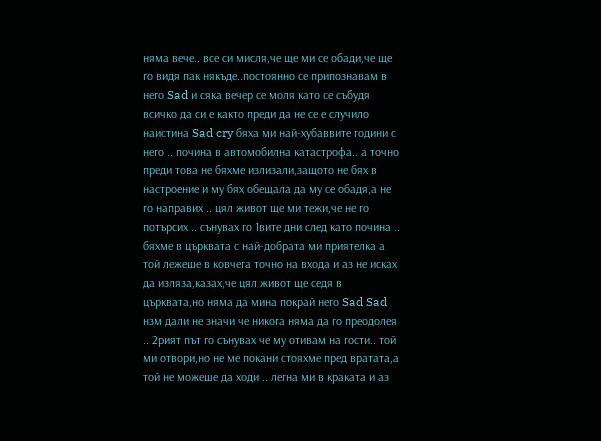няма вече.. все си мисля,че ще ми се обади,че ще го видя пак някъде..постоянно се припознавам в него Sad и сяка вечер се моля като се събудя всичко да си е както преди да не се е случило наистина Sad cry бяха ми най-хубаввите години с него .. почина в автомобилна катастрофа.. а точно преди това не бяхме излизали,защото не бях в настроение и му бях обещала да му се обадя,а не го направих .. цял живот ще ми тежи,че не го потърсих .. сънувах го 1вите дни след като почина .. бяхме в църквата с най-добрата ми приятелка а той лежеше в ковчега точно на входа и аз не исках да изляза,казах,че цял живот ще седя в църквата,но няма да мина покрай него Sad Sad нзм дали не значи че никога няма да го преодолея .. 2рият път го сънувах че му отивам на гости.. той ми отвори,но не ме покани стояхме пред вратата,а той не можеше да ходи .. легна ми в краката и аз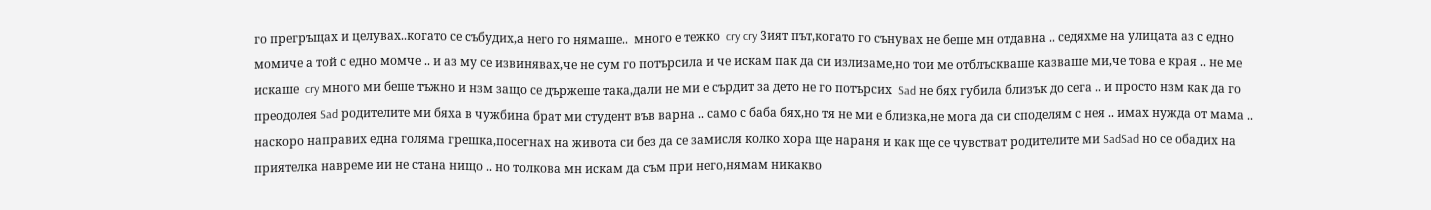го прегръщах и целувах..когато се събудих,а него го нямаше..  много е тежко  cry cry 3ият път,когато го сънувах не беше мн отдавна .. седяхме на улицата аз с едно момиче а той с едно момче .. и аз му се извинявах,че не сум го потърсила и че искам пак да си излизаме,но тои ме отблъскваше казваше ми,че това е края .. не ме искаше  cry много ми беше тъжно и нзм защо се държеше така,дали не ми е сърдит за дето не го потърсих  Sad не бях губила близък до сега .. и просто нзм как да го преодолея Sad родителите ми бяха в чужбина брат ми студент във варна .. само с баба бях,но тя не ми е близка,не мога да си споделям с нея .. имах нужда от мама .. наскоро направих една голяма грешка,посегнах на живота си без да се замисля колко хора ще нараня и как ще се чувстват родителите ми SadSad но се обадих на приятелка навреме ии не стана нищо .. но толкова мн искам да съм при него,нямам никакво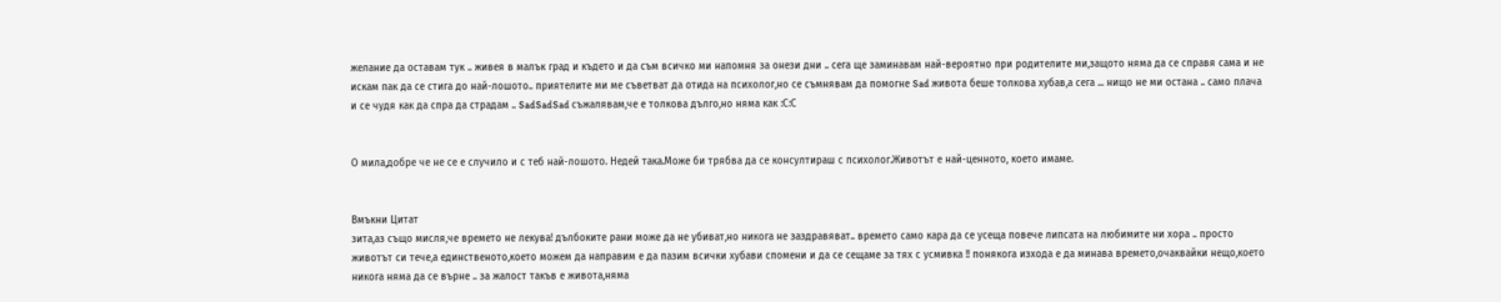желание да оставам тук .. живея в малък град и където и да съм всичко ми напомня за онези дни .. сега ще заминавам най-вероятно при родителите ми,защото няма да се справя сама и не искам пак да се стига до най-лошото.. приятелите ми ме съветват да отида на психолог,но се съмнявам да помогне Sad живота беше толкова хубав,а сега ... нищо не ми остана .. само плача и се чудя как да спра да страдам .. SadSadSad съжалявам,че е толкова дълго,но няма как :С:С


О мила,добре че не се е случило и с теб най-лошото. Недей така.Може би трябва да се консултираш с психолог.Животът е най-ценното, което имаме.


Вмъкни Цитат
зита,аз също мисля,че времето не лекува! дълбоките рани може да не убиват,но никога не заздравяват.. времето само кара да се усеща повече липсата на любимите ни хора .. просто животът си тече,а единственото,което можем да направим е да пазим всички хубави спомени и да се сещаме за тях с усмивка !! понякога изхода е да минава времето,очаквайки нещо,което никога няма да се върне .. за жалост такъв е живота,няма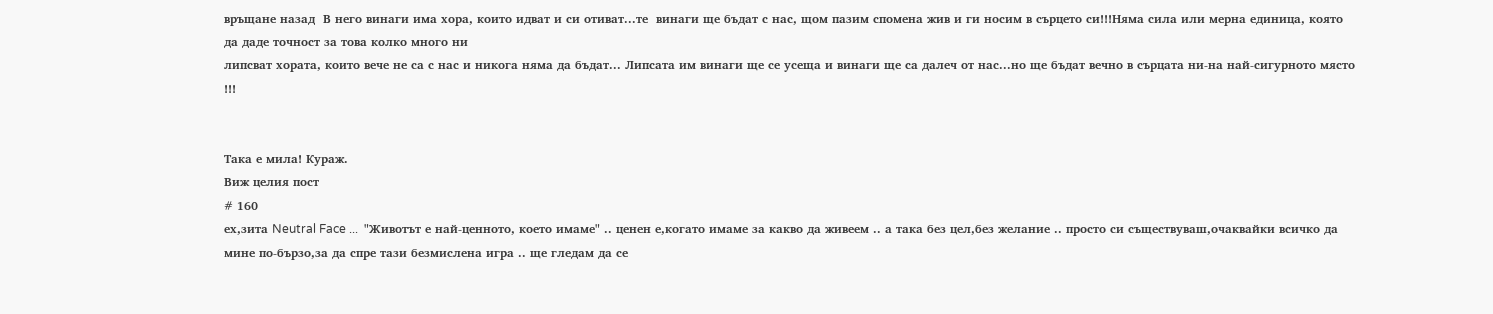връщане назад  В него винаги има хора, които идват и си отиват...те  винаги ще бъдат с нас, щом пазим спомена жив и ги носим в сърцето си!!!Няма сила или мерна единица, която да даде точност за това колко много ни
липсват хората, които вече не са с нас и никога няма да бъдат... Липсата им винаги ще се усеща и винаги ще са далеч от нас...но ще бъдат вечно в сърцата ни-на най-сигурното място !!!


Така е мила! Кураж.
Виж целия пост
# 160
ех,зита Neutral Face ...  "Животът е най-ценното, което имаме" .. ценен е,когато имаме за какво да живеем .. а така без цел,без желание .. просто си съществуваш,очаквайки всичко да мине по-бързо,за да спре тази безмислена игра .. ще гледам да се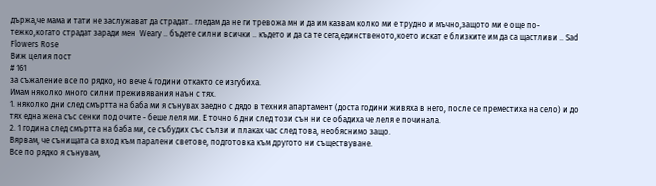държа,че мама и тати не заслужават да страдат.. гледам да не ги тревожа мн и да им казвам колко ми е трудно и мъчно,защото ми е още по-тежко,когато страдат заради мен  Weary .. бъдете силни всички .. където и да са те сега,единственото,което искат е близките им да са щастливи .. Sad  Flowers Rose
Виж целия пост
# 161
за съжаление все по рядко, но вече 4 години откакто се изгубиха.
Имам няколко много силни преживявания наън с тях.
1. няколко дни след смъртта на баба ми я сънувах заедно с дядо в техния апартамент (доста години живяха в него, после се преместиха на село) и до тях една жена със сенки под очите - беше леля ми. Е точно 6 дни след този сън ни се обадиха че леля е починала.
2. 1 година след смъртта на баба ми, се събудих със сълзи и плаках час след това, необяснимо защо.
Вярвам, че сънищата са вход към паралени светове, подготовка към другото ни съществуване.
Все по рядко я сънувам,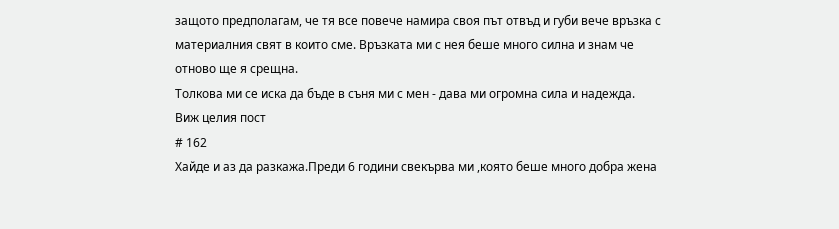защото предполагам, че тя все повече намира своя път отвъд и губи вече връзка с материалния свят в които сме. Връзката ми с нея беше много силна и знам че отново ще я срещна.
Толкова ми се иска да бъде в съня ми с мен - дава ми огромна сила и надежда.
Виж целия пост
# 162
Хайде и аз да разкажа.Преди 6 години свекърва ми ,която беше много добра жена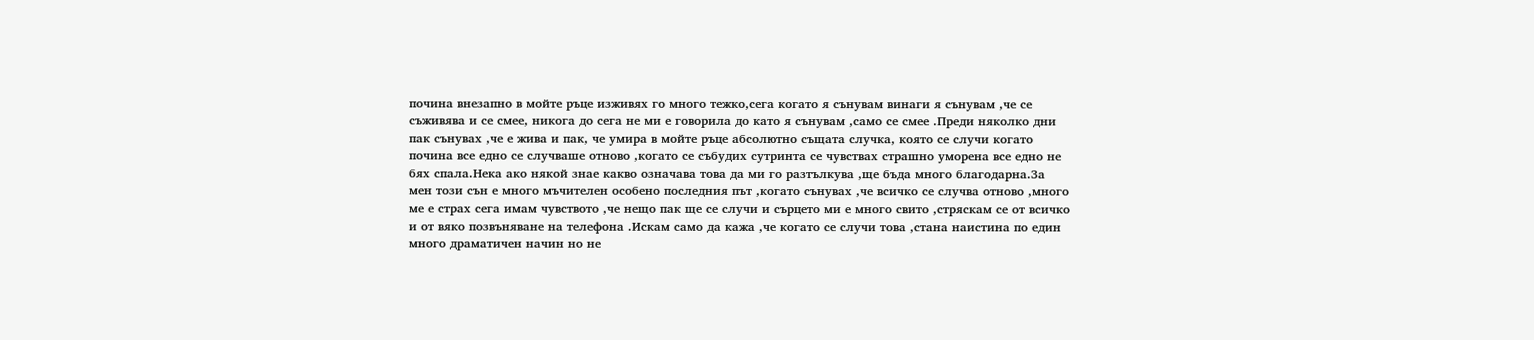почина внезапно в мойте ръце изживях го много тежко,сега когато я сънувам винаги я сънувам ,че се съживява и се смее, никога до сега не ми е говорила до като я сънувам ,само се смее .Преди няколко дни пак сънувах ,че е жива и пак, че умира в мойте ръце абсолютно същата случка, която се случи когато почина все едно се случваше отново ,когато се събудих сутринта се чувствах страшно уморена все едно не бях спала.Нека ако някой знае какво означава това да ми го разтълкува ,ще бъда много благодарна.За мен този сън е много мъчителен особено последния път ,когато сънувах ,че всичко се случва отново ,много ме е страх сега имам чувството ,че нещо пак ще се случи и сърцето ми е много свито ,стряскам се от всичко и от вяко позвъняване на телефона .Искам само да кажа ,че когато се случи това ,стана наистина по един много драматичен начин но не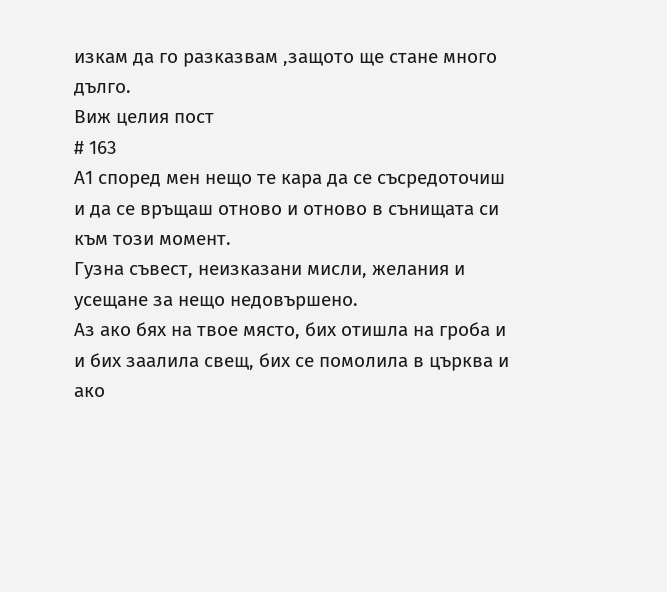изкам да го разказвам ,защото ще стане много дълго.
Виж целия пост
# 163
А1 според мен нещо те кара да се съсредоточиш и да се връщаш отново и отново в сънищата си към този момент.
Гузна съвест, неизказани мисли, желания и усещане за нещо недовършено.
Аз ако бях на твое място, бих отишла на гроба и и бих заалила свещ, бих се помолила в църква и ако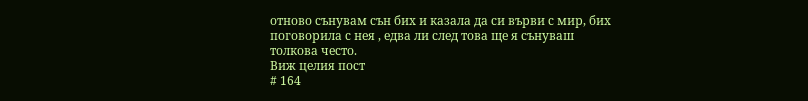отново сънувам сън бих и казала да си върви с мир, бих поговорила с нея , едва ли след това ще я сънуваш толкова често.
Виж целия пост
# 164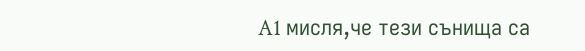A1 мисля,че тези сънища са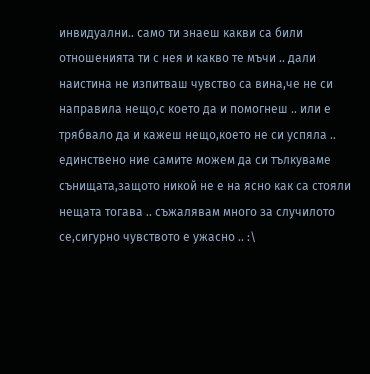инвидуални.. само ти знаеш какви са били отношенията ти с нея и какво те мъчи .. дали наистина не изпитваш чувство са вина,че не си направила нещо,с което да и помогнеш .. или е трябвало да и кажеш нещо,което не си успяла .. единствено ние самите можем да си тълкуваме сънищата,защото никой не е на ясно как са стояли нещата тогава .. съжалявам много за случилото се,сигурно чувството е ужасно .. :\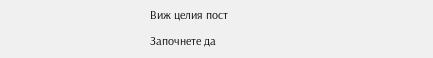Виж целия пост

Започнете да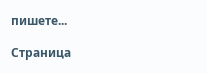пишете...

Страница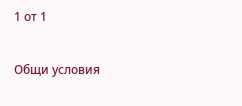1 от 1

Общи условия